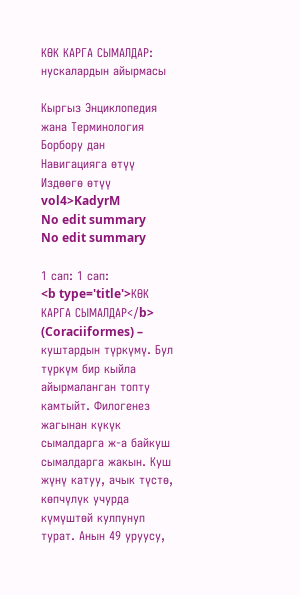КӨК КАРГА СЫМАЛДАР: нускалардын айырмасы

Кыргыз Энциклопедия жана Терминология Борбору дан
Навигацияга өтүү Издөөгө өтүү
vol4>KadyrM
No edit summary
No edit summary

1 сап: 1 сап:
<b type='title'>КӨК КАРГА СЫМАЛДАР</b> (Coraciiformes) – куштардын түркүмү. Бул түркүм бир кыйла айырмаланган топту камтыйт. Филогенез жагынан күкүк сымалдарга ж-а байкуш сымалдарга жакын. Куш жүнү катуу, ачык түстө, көпчүлүк учурда күмүштөй кулпунуп турат. Анын 49 уруусу,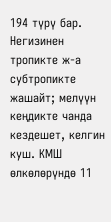194 түрү бар. Негизинен тропикте ж-а субтропикте жашайт; мелүүн кеңдикте чанда кездешет, келгин куш. КМШ өлкөлөрүндө 11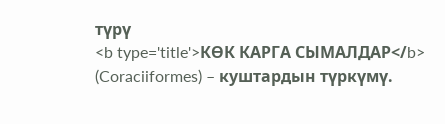түрү
<b type='title'>КӨК КАРГА СЫМАЛДАР</b> (Coraciiformes) – куштардын түркүмү.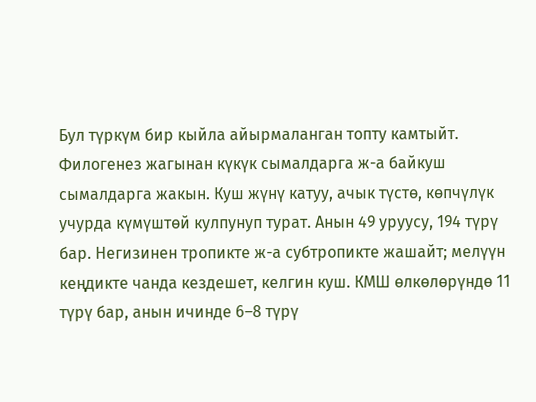Бул түркүм бир кыйла айырмаланган топту камтыйт. Филогенез жагынан күкүк сымалдарга ж-а байкуш сымалдарга жакын. Куш жүнү катуу, ачык түстө, көпчүлүк учурда күмүштөй кулпунуп турат. Анын 49 уруусу, 194 түрү бар. Негизинен тропикте ж-а субтропикте жашайт; мелүүн кеңдикте чанда кездешет, келгин куш. КМШ өлкөлөрүндө 11 түрү бар, анын ичинде 6–8 түрү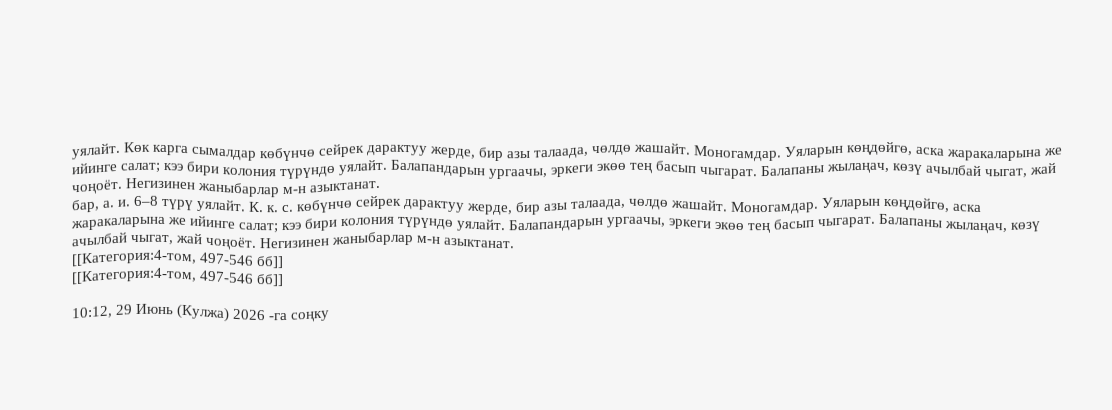уялайт. Көк карга сымалдар көбүнчө сейрек дарактуу жерде, бир азы талаада, чөлдө жашайт. Моногамдар. Уяларын көңдөйгө, аска жаракаларына же ийинге салат; кээ бири колония түрүндө уялайт. Балапандарын ургаачы, эркеги экөө тең басып чыгарат. Балапаны жылаңач, көзү ачылбай чыгат, жай чоңоёт. Негизинен жаныбарлар м-н азыктанат.
бар, а. и. 6–8 түрү уялайт. К. к. с. көбүнчө сейрек дарактуу жерде, бир азы талаада, чөлдө жашайт. Моногамдар. Уяларын көңдөйгө, аска жаракаларына же ийинге салат; кээ бири колония түрүндө уялайт. Балапандарын ургаачы, эркеги экөө тең басып чыгарат. Балапаны жылаңач, көзү ачылбай чыгат, жай чоңоёт. Негизинен жаныбарлар м-н азыктанат.
[[Категория:4-том, 497-546 бб]]
[[Категория:4-том, 497-546 бб]]

10:12, 29 Июнь (Кулжа) 2026 -га соңку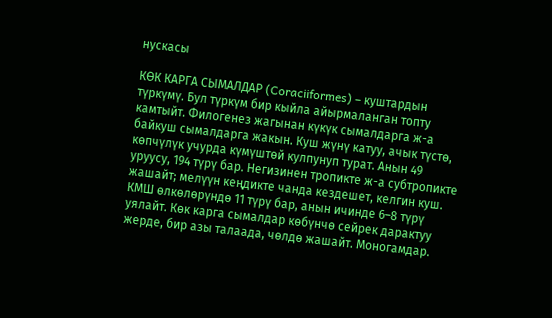нускасы

КӨК КАРГА СЫМАЛДАР (Coraciiformes) – куштардын түркүмү. Бул түркүм бир кыйла айырмаланган топту камтыйт. Филогенез жагынан күкүк сымалдарга ж-а байкуш сымалдарга жакын. Куш жүнү катуу, ачык түстө, көпчүлүк учурда күмүштөй кулпунуп турат. Анын 49 уруусу, 194 түрү бар. Негизинен тропикте ж-а субтропикте жашайт; мелүүн кеңдикте чанда кездешет, келгин куш. КМШ өлкөлөрүндө 11 түрү бар, анын ичинде 6–8 түрү уялайт. Көк карга сымалдар көбүнчө сейрек дарактуу жерде, бир азы талаада, чөлдө жашайт. Моногамдар.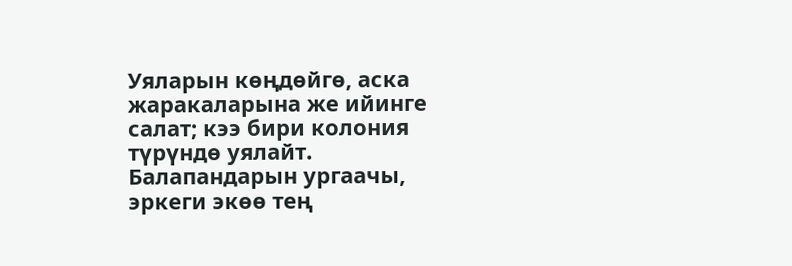Уяларын көңдөйгө, аска жаракаларына же ийинге салат; кээ бири колония түрүндө уялайт. Балапандарын ургаачы, эркеги экөө тең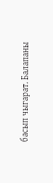басып чыгарат. Балапаны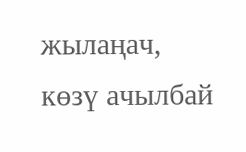жылаңач, көзү ачылбай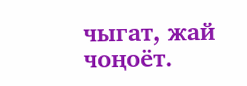чыгат, жай чоңоёт.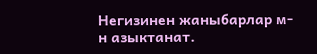Негизинен жаныбарлар м-н азыктанат.